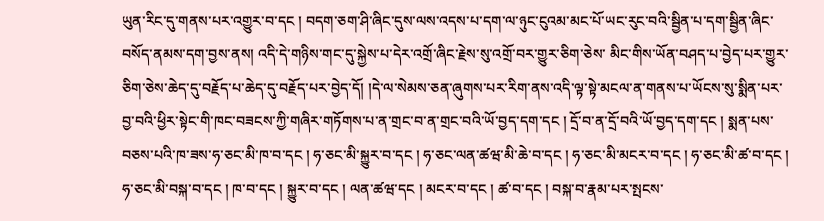ཡུན་རིང་དུ་གནས་པར་འགྱུར་བ་དང ། བདག་ཅག་ཤི་ཞིང་དུས་ལས་འདས་པ་དག་ལ་ཉུང་ངུའམ་མང་པོ་ཡང་རུང་བའི་སྦྱིན་པ་དག་སྦྱིན་ཞིང་བསོད་ནམས་དག་བྱས་ནས། འདི་དེ་གཉིས་གང་དུ་སྐྱེས་པ་དེར་འགྲོ་ཞིང་རྗེས་སུ་འགྲོ་བར་གྱུར་ཅིག་ཅེས་ མིང་གིས་ཡོན་བཤད་པ་བྱེད་པར་གྱུར་ཅིག་ཅེས་ཆེད་དུ་བརྗོད་པ་ཆེད་དུ་བརྗོད་པར་བྱེད་དོ། །དེ་ལ་སེམས་ཅན་ཞུགས་པར་རིག་ནས་འདི་ལྟ་སྟེ་མངལ་ན་གནས་པ་ཡོངས་སུ་སྨིན་པར་བྱ་བའི་ཕྱིར་སྟེང་གི་ཁང་བཟངས་ཀྱི་གཞིར་གཏོགས་པ་ན་གྲང་བ་ན་གྲང་བའི་ཡོ་བྱད་དག་དང ། དྲོ་བ་ན་དྲོ་བའི་ཡོ་བྱད་དག་དང ། སྨན་པས་བཅས་པའི་ཁ་ཟས་ཧ་ཅང་མི་ཁ་བ་དང ། ཧ་ཅང་མི་སྐྱུར་བ་དང ། ཧ་ཅང་ལན་ཚཝ་མི་ཆེ་བ་དང ། ཧ་ཅང་མི་མངར་བ་དང ། ཧ་ཅང་མི་ཚ་བ་དང ། ཧ་ཅང་མི་བསྐ་བ་དང ། ཁ་བ་དང ། སྐྱུར་བ་དང ། ལན་ཚཝ་དང ། མངར་བ་དང ། ཚ་བ་དང ། བསྐ་བ་རྣམ་པར་སྤངས་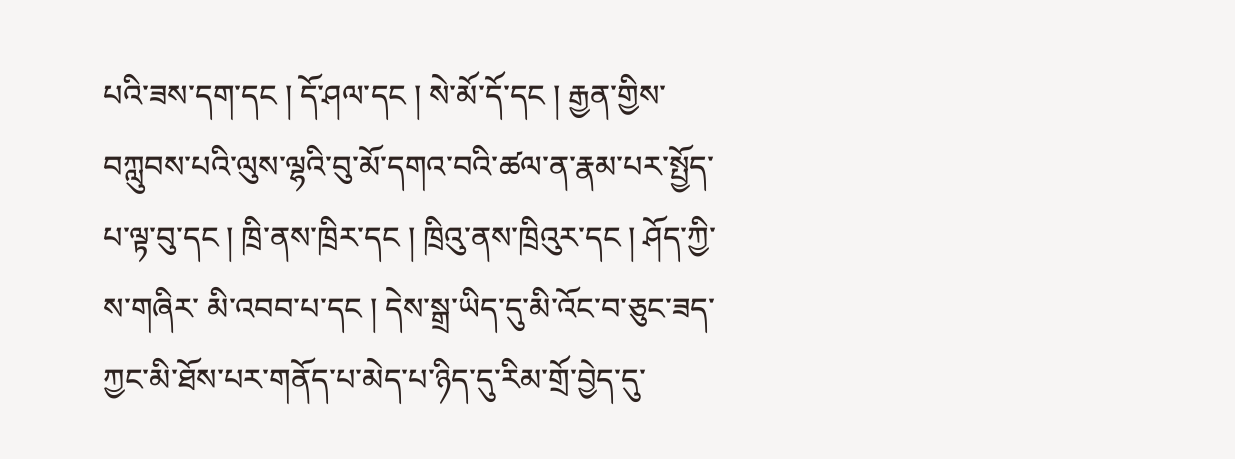པའི་ཟས་དག་དང ། དོ་ཤལ་དང ། སེ་མོ་དོ་དང ། རྒྱན་གྱིས་བཀླུབས་པའི་ལུས་ལྷའི་བུ་མོ་དགའ་བའི་ཚལ་ན་རྣམ་པར་སྤྱོད་པ་ལྟ་བུ་དང ། ཁྲི་ནས་ཁྲིར་དང ། ཁྲིའུ་ནས་ཁྲིའུར་དང ། ཤོད་ཀྱི་ས་གཞིར་ མི་འབབ་པ་དང ། དེས་སྒྲ་ཡིད་དུ་མི་འོང་བ་ཅུང་ཟད་ཀྱང་མི་ཐོས་པར་གནོད་པ་མེད་པ་ཉིད་དུ་རིམ་གྲོ་བྱེད་དུ་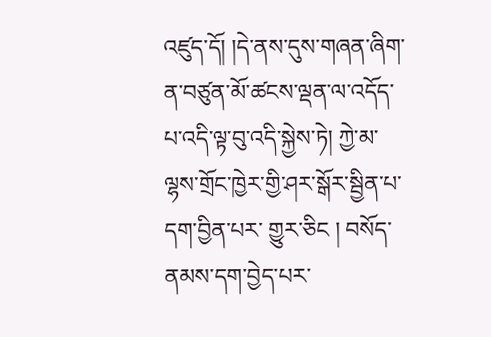འཛུད་དོ། །དེ་ནས་དུས་གཞན་ཞིག་ན་བཙུན་མོ་ཚངས་ལྡན་ལ་འདོད་པ་འདི་ལྟ་བུ་འདི་སྐྱེས་ཏེ། ཀྱེ་མ་ལྷས་གྲོང་ཁྱེར་གྱི་ཤར་སྒོར་སྦྱིན་པ་དག་བྱིན་པར་ གྱུར་ཅིང ། བསོད་ནམས་དག་བྱེད་པར་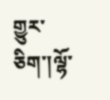གྱུར་ཅིག་།ལྷོ་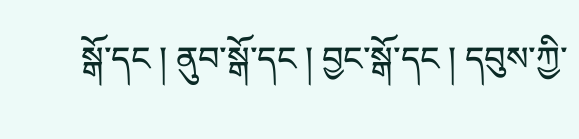སྒོ་དང ། ནུབ་སྒོ་དང ། བྱང་སྒོ་དང ། དབུས་ཀྱི་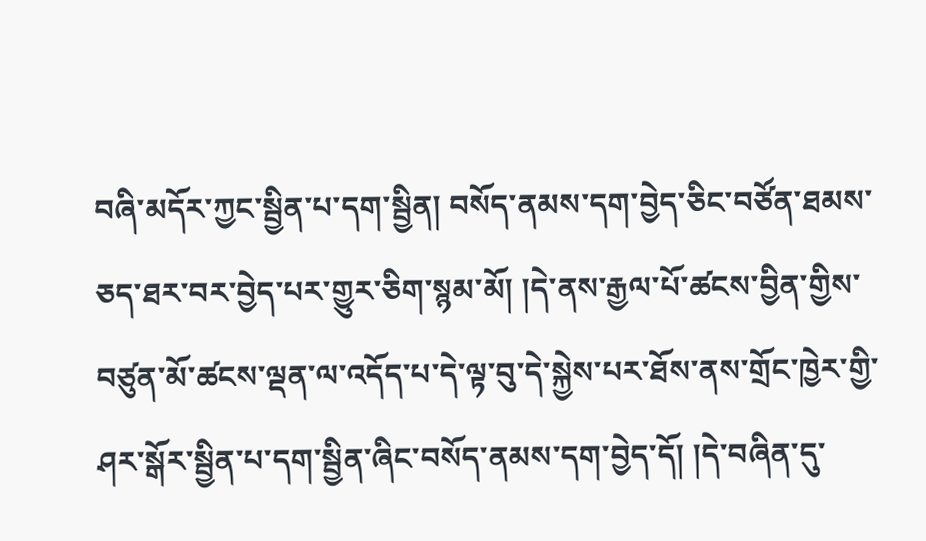བཞི་མདོར་ཀྱང་སྦྱིན་པ་དག་སྦྱིན། བསོད་ནམས་དག་བྱེད་ཅིང་བཙོན་ཐམས་ཅད་ཐར་བར་བྱེད་པར་གྱུར་ཅིག་སྙམ་མོ། །དེ་ནས་རྒྱལ་པོ་ཚངས་བྱིན་གྱིས་ བཙུན་མོ་ཚངས་ལྡན་ལ་འདོད་པ་དེ་ལྟ་བུ་དེ་སྐྱེས་པར་ཐོས་ནས་གྲོང་ཁྱེར་གྱི་ཤར་སྒོར་སྦྱིན་པ་དག་སྦྱིན་ཞིང་བསོད་ནམས་དག་བྱེད་དོ། །དེ་བཞིན་དུ་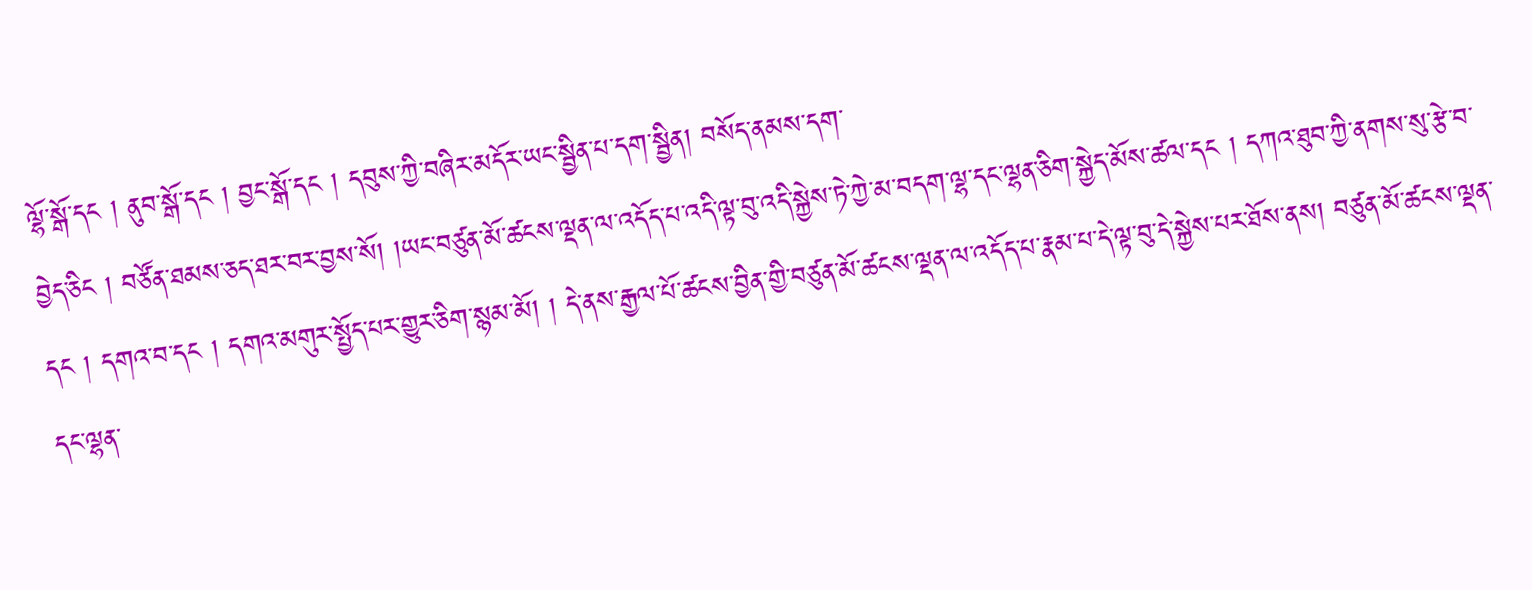ལྷོ་སྒོ་དང ། ནུབ་སྒོ་དང ། བྱང་སྒོ་དང ། དབུས་ཀྱི་བཞིར་མདོར་ཡང་སྦྱིན་པ་དག་སྦྱིན། བསོད་ནམས་དག་
བྱེད་ཅིང ། བཙོན་ཐམས་ཅད་ཐར་བར་བྱས་སོ། །ཡང་བཙུན་མོ་ཚངས་ལྡན་ལ་འདོད་པ་འདི་ལྟ་བུ་འདི་སྐྱེས་ཏེ་ཀྱེ་མ་བདག་ལྷ་དང་ལྷན་ཅིག་སྐྱེད་མོས་ཚལ་དང ། དཀའ་ཐུབ་ཀྱི་ནགས་སུ་རྩེ་བ་དང ། དགའ་བ་དང ། དགའ་མགུར་སྤྱོད་པར་གྱུར་ཅིག་སྙམ་མོ། ། དེ་ནས་རྒྱལ་པོ་ཚངས་བྱིན་གྱི་བཙུན་མོ་ཚངས་ལྡན་ལ་འདོད་པ་རྣམ་པ་དེ་ལྟ་བུ་དེ་སྐྱེས་པར་ཐོས་ནས། བཙུན་མོ་ཚངས་ལྡན་དང་ལྷན་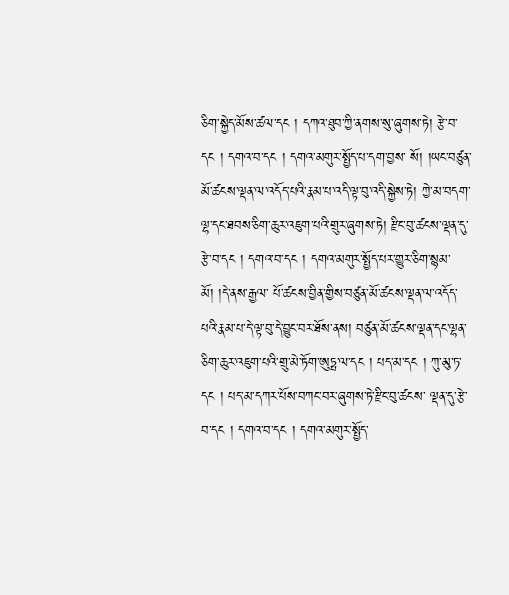ཅིག་སྐྱེད་མོས་ཚལ་དང ། དཀའ་ཐུབ་ཀྱི་ནགས་སུ་ཞུགས་ཏེ། རྩེ་བ་དང ། དགའ་བ་དང ། དགའ་མགུར་སྤྱོད་པ་དག་བྱས་ སོ། །ཡང་བཙུན་མོ་ཚངས་ལྡན་ལ་འདོད་པའི་རྣམ་པ་འདི་ལྟ་བུ་འདི་སྐྱེས་ཏེ། ཀྱེ་མ་བདག་ལྷ་དང་ཐབས་ཅིག་ཆུར་འཇུག་པའི་གྲུར་ཞུགས་ཏེ། རྫིང་བུ་ཚངས་ལྡན་དུ་རྩེ་བ་དང ། དགའ་བ་དང ། དགའ་མགུར་སྤྱོད་པར་གྱུར་ཅིག་སྙམ་མོ། །དེ་ནས་རྒྱལ་ པོ་ཚངས་བྱིན་གྱིས་བཙུན་མོ་ཚངས་ལྡན་ལ་འདོད་པའི་རྣམ་པ་དེ་ལྟ་བུ་དེ་བྱུང་བར་ཐོས་ནས། བཙུན་མོ་ཚངས་ལྡན་དང་ལྷན་ཅིག་ཆུར་འཇུག་པའི་གྲུ་མེ་ཏོག་ཨུཏྤ་ལ་དང ། པད་མ་དང ། ཀུ་མུ་ཏ་དང ། པད་མ་དཀར་པོས་བཀང་བར་ཞུགས་ཏེ་རྫིང་བུ་ཚངས་ ལྡན་དུ་རྩེ་བ་དང ། དགའ་བ་དང ། དགའ་མགུར་སྤྱོད་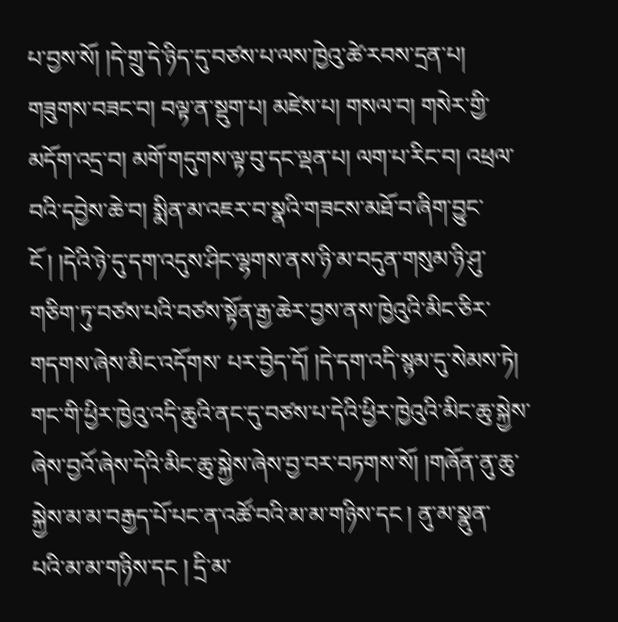པ་བྱས་སོ། །དེ་གྲུ་དེ་ཉིད་དུ་བཙས་པ་ལས་ཁྱེའུ་ཚེ་རབས་དྲན་པ། གཟུགས་བཟང་བ། བལྟ་ན་སྡུག་པ། མཛེས་པ། གསལ་བ། གསེར་གྱི་མདོག་འདྲ་བ། མགོ་གདུགས་ལྟ་བུ་དང་ལྡན་པ། ལག་པ་རིང་བ། འཕྲལ་བའི་དབྱེས་ཆེ་བ། སྨིན་མ་འཇར་བ་སྣའི་གཟངས་མཐོ་བ་ཞིག་བྱུང་ངོ ། །དེའི་ཉེ་དུ་དག་འདུས་ཤིང་ལྷགས་ནས་ཉི་མ་བདུན་གསུམ་ཉི་ཤུ་གཅིག་ཏུ་བཙས་པའི་བཙས་སྟོན་རྒྱ་ཆེར་བྱས་ནས་ཁྱེའུའི་མིང་ཅིར་གདགས་ཞེས་མིང་འདོགས་ པར་བྱེད་དོ། །དེ་དག་འདི་སྙམ་དུ་སེམས་ཏེ། གང་གི་ཕྱིར་ཁྱེའུ་འདི་ཆུའི་ནང་དུ་བཙས་པ་དེའི་ཕྱིར་ཁྱེའུའི་མིང་ཆུ་སྐྱེས་ཞེས་བྱའོ་ཞེས་དེའི་མིང་ཆུ་སྐྱེས་ཞེས་བྱ་བར་བཏགས་སོ། །གཞོན་ནུ་ཆུ་སྐྱེས་མ་མ་བརྒྱད་པོ་པང་ན་འཚོ་བའི་མ་མ་གཉིས་དང ། ནུ་མ་སྣུན་
པའི་མ་མ་གཉིས་དང ། དྲི་མ་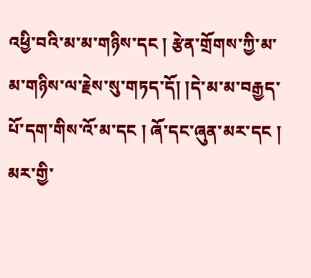འཕྱི་བའི་མ་མ་གཉིས་དང ། རྩེན་གྲོགས་ཀྱི་མ་མ་གཉིས་ལ་རྗེས་སུ་གཏད་དོ། །དེ་མ་མ་བརྒྱད་པོ་དག་གིས་འོ་མ་དང ། ཞོ་དང་ཞུན་མར་དང ། མར་གྱི་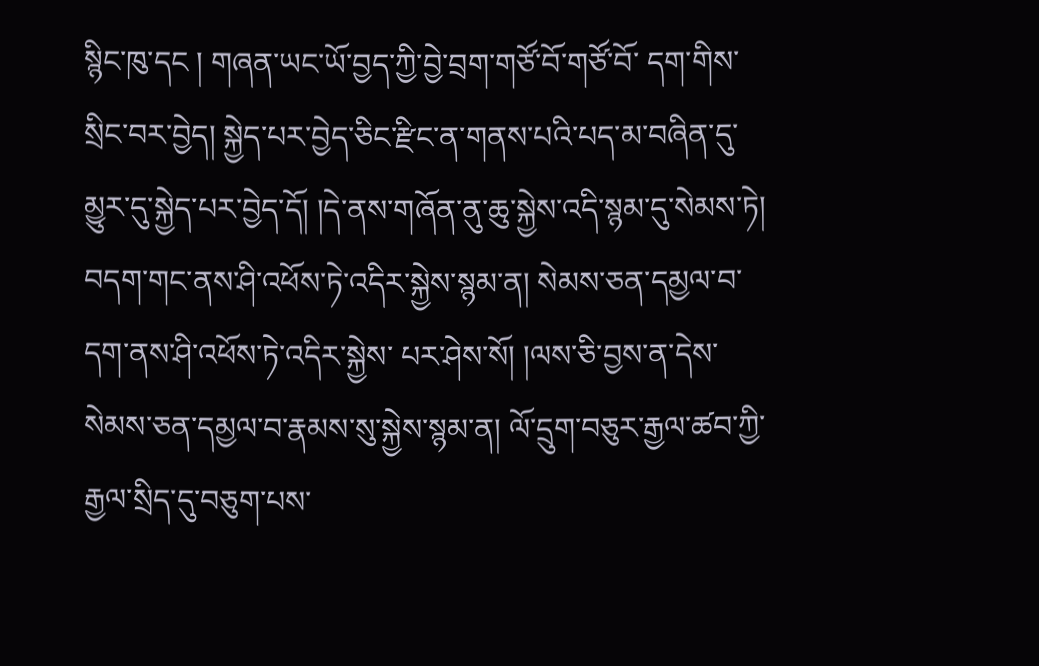སྙིང་ཁུ་དང ། གཞན་ཡང་ཡོ་བྱད་ཀྱི་བྱེ་བྲག་གཙོ་བོ་གཙོ་བོ་ དག་གིས་སྲིང་བར་བྱེད། སྐྱེད་པར་བྱེད་ཅིང་རྫིང་ན་གནས་པའི་པད་མ་བཞིན་དུ་མྱུར་དུ་སྐྱེད་པར་བྱེད་དོ། །དེ་ནས་གཞོན་ནུ་ཆུ་སྐྱེས་འདི་སྙམ་དུ་སེམས་ཏེ། བདག་གང་ནས་ཤི་འཕོས་ཏེ་འདིར་སྐྱེས་སྙམ་ན། སེམས་ཅན་དམྱལ་བ་དག་ནས་ཤི་འཕོས་ཏེ་འདིར་སྐྱེས་ པར་ཤེས་སོ། །ལས་ཅི་བྱས་ན་དེས་སེམས་ཅན་དམྱལ་བ་རྣམས་སུ་སྐྱེས་སྙམ་ན། ལོ་དྲུག་བཅུར་རྒྱལ་ཚབ་ཀྱི་རྒྱལ་སྲིད་དུ་བཅུག་པས་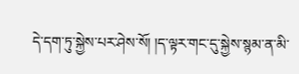དེ་དག་ཏུ་སྐྱེས་པར་ཤེས་སོ། །ད་ལྟར་གང་དུ་སྐྱེས་སྙམ་ན་མི་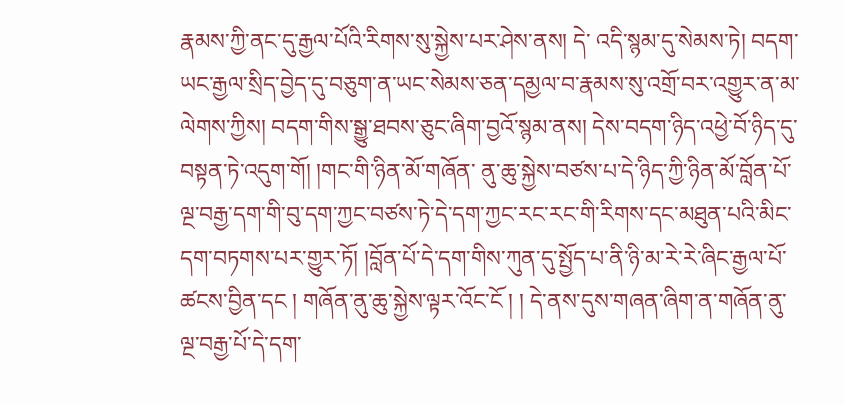རྣམས་ཀྱི་ནང་དུ་རྒྱལ་པོའི་རིགས་སུ་སྐྱེས་པར་ཤེས་ནས། དེ་ འདི་སྙམ་དུ་སེམས་ཏེ། བདག་ཡང་རྒྱལ་སྲིད་བྱེད་དུ་བཅུག་ན་ཡང་སེམས་ཅན་དམྱལ་བ་རྣམས་སུ་འགྲོ་བར་འགྱུར་ན་མ་ལེགས་ཀྱིས། བདག་གིས་སྒྱུ་ཐབས་ཅུང་ཞིག་བྱའོ་སྙམ་ནས། དེས་བདག་ཉིད་འཕྱེ་བོ་ཉིད་དུ་བསྟན་ཏེ་འདུག་གོ། །གང་གི་ཉིན་མོ་གཞོན་ ནུ་ཆུ་སྐྱེས་བཙས་པ་དེ་ཉིད་ཀྱི་ཉིན་མོ་བློན་པོ་ལྔ་བརྒྱ་དག་གི་བུ་དག་ཀྱང་བཙས་ཏེ་དེ་དག་ཀྱང་རང་རང་གི་རིགས་དང་མཐུན་པའི་མིང་དག་བཏགས་པར་གྱུར་ཏོ། །བློན་པོ་དེ་དག་གིས་ཀུན་དུ་སྤྱོད་པ་ནི་ཉི་མ་རེ་རེ་ཞིང་རྒྱལ་པོ་ཚངས་བྱིན་དང ། གཞོན་ནུ་ཆུ་སྐྱེས་ལྟར་འོང་ངོ ། ། དེ་ནས་དུས་གཞན་ཞིག་ན་གཞོན་ནུ་ལྔ་བརྒྱ་པོ་དེ་དག་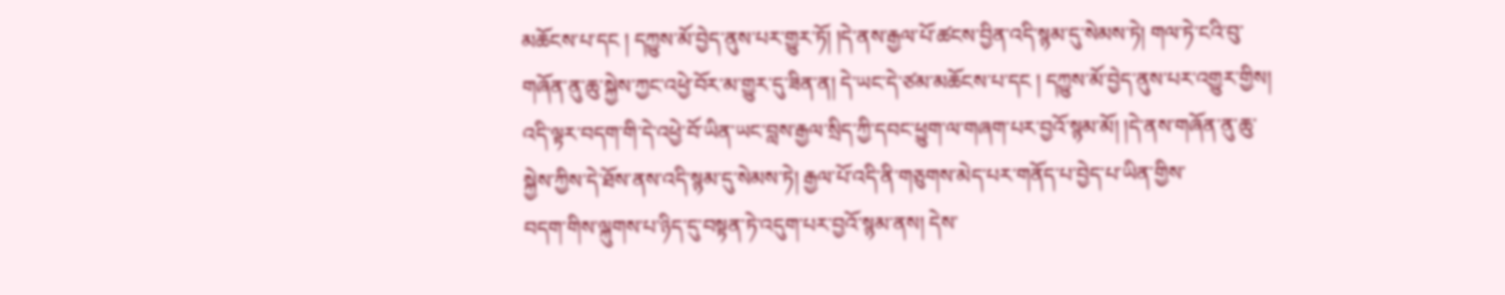མཆོངས་པ་དང ། དཀྱུས་མོ་བྱེད་ནུས་པར་གྱུར་ཏོ། །དེ་ནས་རྒྱལ་པོ་ཚངས་བྱིན་འདི་སྙམ་དུ་སེམས་ཏེ། གལ་ཏེ་ངའི་བུ་གཞོན་ནུ་ཆུ་སྐྱེས་ཀྱང་འཕྱེ་བོར་མ་གྱུར་དུ་ཟིན་ན། དེ་ཡང་དེ་ཙམ་མཆོངས་པ་དང ། དཀྱུས་མོ་བྱེད་ནུས་པར་འགྱུར་གྱིས། འདི་ལྟར་བདག་གི་དེ་འཕྱེ་བོ་ཡིན་ཡང་བླས་རྒྱལ་སྲིད་ཀྱི་དབང་ཕྱུག་ལ་གཞག་པར་བྱའོ་སྙམ་མོ། །དེ་ནས་གཞོན་ནུ་ཆུ་སྐྱེས་ཀྱིས་དེ་ཐོས་ནས་འདི་སྙམ་དུ་སེམས་ཏེ། རྒྱལ་པོ་འདི་ནི་གཅུགས་མེད་པར་གནོད་པ་བྱེད་པ་ཡིན་གྱིས་
བདག་གིས་ལྐུགས་པ་ཉིད་དུ་བསྟན་ཏེ་འདུག་པར་བྱའོ་སྙམ་ནས། དེས་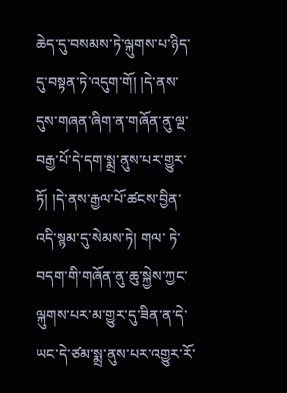ཆེད་དུ་བསམས་ཏེ་ལྐུགས་པ་ཉིད་དུ་བསྟན་ཏེ་འདུག་གོ། །དེ་ནས་དུས་གཞན་ཞིག་ན་གཞོན་ནུ་ལྔ་བརྒྱ་པོ་དེ་དག་སྨྲ་ནུས་པར་གྱུར་ཏོ། །དེ་ནས་རྒྱལ་པོ་ཚངས་བྱིན་འདི་སྙམ་དུ་སེམས་ཏེ། གལ་ ཏེ་བདག་གི་གཞོན་ནུ་ཆུ་སྐྱེས་ཀྱང་ལྐུགས་པར་མ་གྱུར་དུ་ཟིན་ན་དེ་ཡང་དེ་ཙམ་སྨྲ་ནུས་པར་འགྱུར་རོ་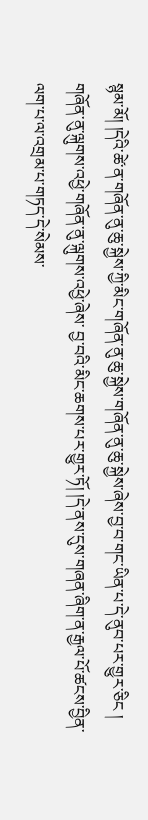སྙམ་མོ། །དེའི་ཚེ་ན་གཞོན་ནུ་ཆུ་སྐྱེས་ཀྱི་མིང་གཞོན་ནུ་ཆུ་སྐྱེས་གཞོན་ནུ་ཆུ་སྐྱེས་ཞེས་བྱ་བ་གང་ཡིན་པ་དེ་ནུབ་པར་གྱུར་ཅིང ། གཞོན་ནུ་ལྐུགས་འཕྱེ་གཞོན་ནུ་ལྐུགས་འཕྱེ་ཞེས་ བྱ་བའི་མིང་ཆགས་པར་གྱུར་ཏོ། །དེ་ནས་དུས་གཞན་ཞིག་ན་རྒྱལ་པོ་ཚངས་བྱིན་ལག་པ་ལ་འགྲམ་པ་གཏད་དེ་སེམས་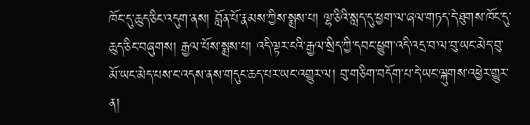ཁོང་དུ་ཆུད་ཅིང་འདུག་ནས། བློན་པོ་རྣམས་ཀྱིས་སྨྲས་པ། ལྷ་ཅིའི་སླད་དུ་ཕྱག་ལ་ཞལ་གཏད་དེ་ཐུགས་ཁོང་དུ་ཆུད་ཅིང་བཞུགས། རྒྱལ་པོས་སྨྲས་པ། འདི་ལྟར་ངའི་རྒྱལ་སྲིད་ཀྱི་དབང་ཕྱུག་འདི་འདྲ་བ་ལ་བུ་ཡང་མེད་བུ་མོ་ཡང་མེད་པས་ང་འདས་ནས་གདུང་ཆད་པར་ཡང་འགྱུར་ལ། བུ་གཅིག་བདོག་པ་དེ་ཡང་ལྐུགས་འཕྱེར་གྱུར་ན།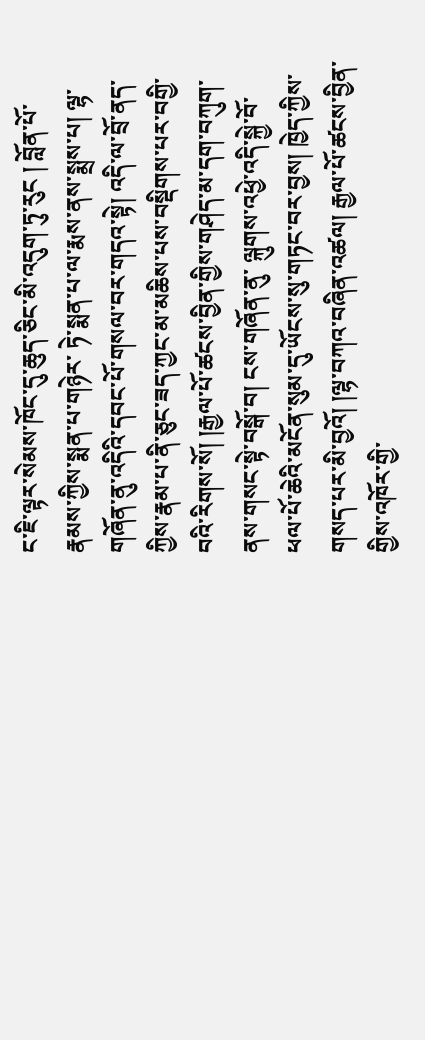ང་ཇི་ལྟར་སེམས་ཁོང་དུ་ཆུད་ཅིང་མི་འདུག་ཏུ་རུང ། བློན་པོ་རྣམས་ཀྱིས་སྨན་པ་གཉེར་ ཏེ་སྨན་པ་ལ་རྨས་ནས་སྨྲས་པ། ལྷ་གཞོན་ནུ་འདིའི་དབང་པོ་གསལ་བར་གདའ་སྟེ། འདི་ལ་བྲོ་ནད་ཀྱིས་རྣམ་པ་ནི་ཅུང་ཟད་ཀྱང་མ་མཆིས་པས་བསྡིགས་པར་བགྱི་བའི་རིགས་སོ། །རྒྱལ་པོ་ཚངས་བྱིན་གྱིས་གཤེད་མ་དག་བཀུག་ནས་གསང་སྟེ་བསྒོ་བ། ངས་གཞོན་ནུ་ ལྐུགས་འཕྱེ་འདི་སྐྱེ་བོ་ཕལ་པོ་ཆེའི་མངོན་སུམ་དུ་ཡོངས་སུ་གཏང་བར་བྱས། ཁྱེད་ཀྱིས་གསད་པར་མི་བྱའོ། །ལྷ་བཀའ་བཞིན་འཚལ། རྒྱལ་པོ་ཚངས་བྱིན་གྱིས་འཁོར་གྱི་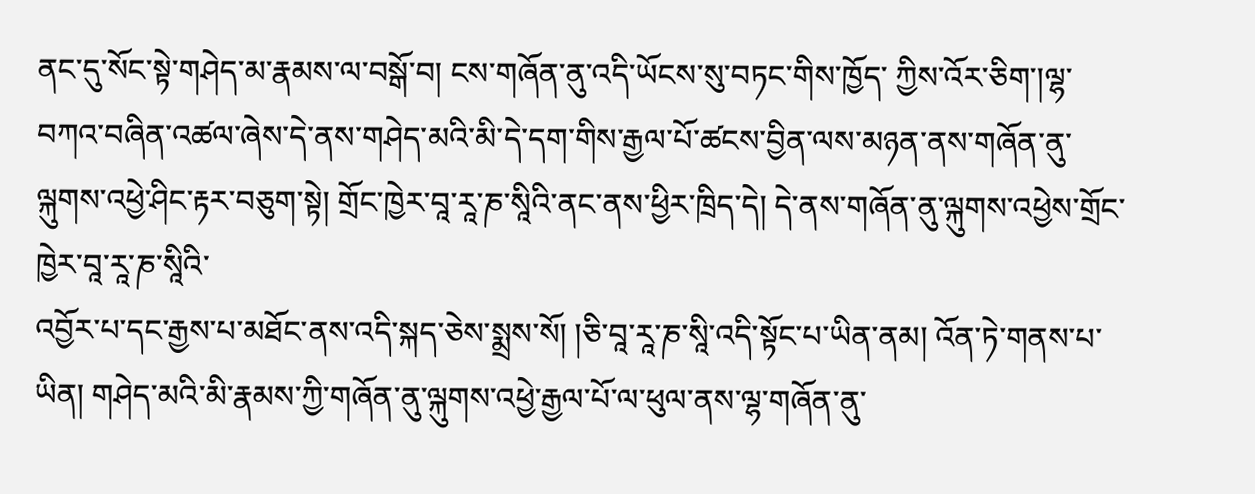ནང་དུ་སོང་སྟེ་གཤེད་མ་རྣམས་ལ་བསྒོ་བ། ངས་གཞོན་ནུ་འདི་ཡོངས་སུ་བཏང་གིས་ཁྱོད་ ཀྱིས་འོར་ཅིག་།ལྷ་བཀའ་བཞིན་འཚལ་ཞེས་དེ་ནས་གཤེད་མའི་མི་དེ་དག་གིས་རྒྱལ་པོ་ཚངས་བྱིན་ལས་མཉན་ནས་གཞོན་ནུ་ལྐུགས་འཕྱེ་ཤིང་རྟར་བཅུག་སྟེ། གྲོང་ཁྱེར་བཱ་རཱ་ཎ་སཱིའི་ནང་ནས་ཕྱིར་ཁྲིད་དེ། དེ་ནས་གཞོན་ནུ་ལྐུགས་འཕྱེས་གྲོང་ཁྱེར་བཱ་རཱ་ཎ་སཱིའི་
འབྱོར་པ་དང་རྒྱས་པ་མཐོང་ནས་འདི་སྐད་ཅེས་སྨྲས་སོ། །ཅི་བཱ་རཱ་ཎ་སཱི་འདི་སྟོང་པ་ཡིན་ནམ། འོན་ཏེ་གནས་པ་ཡིན། གཤེད་མའི་མི་རྣམས་ཀྱི་གཞོན་ནུ་ལྐུགས་འཕྱེ་རྒྱལ་པོ་ལ་ཕུལ་ནས་ལྷ་གཞོན་ནུ་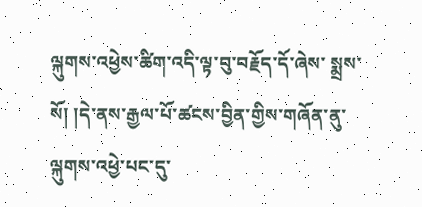ལྐུགས་འཕྱེས་ཚིག་འདི་ལྟ་བུ་བརྗོད་དོ་ཞེས་ སྨྲས་སོ། །དེ་ནས་རྒྱལ་པོ་ཚངས་བྱིན་གྱིས་གཞོན་ནུ་ལྐུགས་འཕྱེ་པང་དུ་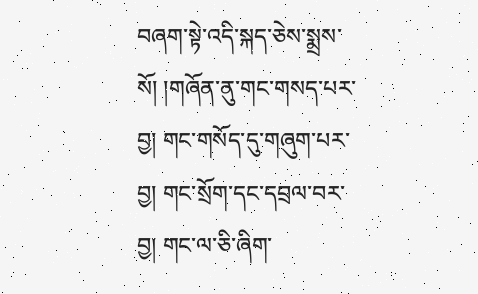བཞག་སྟེ་འདི་སྐད་ཅེས་སྨྲས་སོ། །གཞོན་ནུ་གང་གསད་པར་བྱ། གང་གསོད་དུ་གཞུག་པར་བྱ། གང་སྲོག་དང་དབྲལ་བར་བྱ། གང་ལ་ཅི་ཞིག་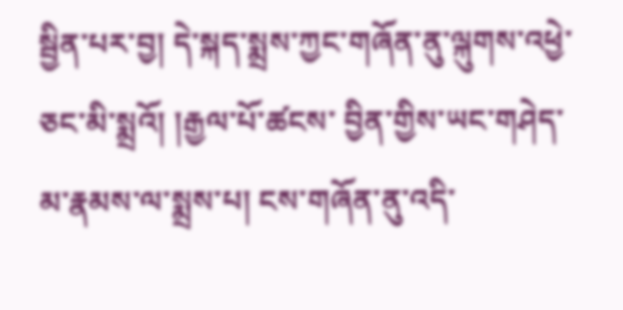སྦྱིན་པར་བྱ། དེ་སྐད་སྨྲས་ཀྱང་གཞོན་ནུ་ལྐུགས་འཕྱེ་ཅང་མི་སྨྲའོ། །རྒྱལ་པོ་ཚངས་ བྱིན་གྱིས་ཡང་གཤེད་མ་རྣམས་ལ་སྨྲས་པ། ངས་གཞོན་ནུ་འདི་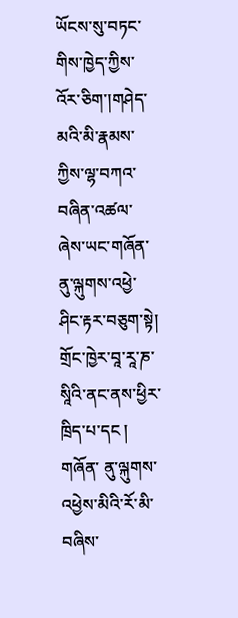ཡོངས་སུ་བཏང་གིས་ཁྱེད་ཀྱིས་འོར་ཅིག་།གཤེད་མའི་མི་རྣམས་ཀྱིས་ལྷ་བཀའ་བཞིན་འཚལ་ཞེས་ཡང་གཞོན་ནུ་ལྐུགས་འཕྱེ་ཤིང་རྟར་བཅུག་སྟེ། གྲོང་ཁྱེར་བཱ་རཱ་ཎ་སཱིའི་ནང་ནས་ཕྱིར་ཁྲིད་པ་དང ། གཞོན་ ནུ་ལྐུགས་འཕྱེས་མིའི་རོ་མི་བཞིས་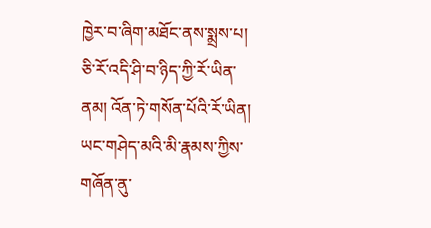ཁྱེར་བ་ཞིག་མཐོང་ནས་སྨྲས་པ། ཅི་རོ་འདི་ཤི་བ་ཉིད་ཀྱི་རོ་ཡིན་ནམ། འོན་ཏེ་གསོན་པོའི་རོ་ཡིན། ཡང་གཤེད་མའི་མི་རྣམས་ཀྱིས་གཞོན་ནུ་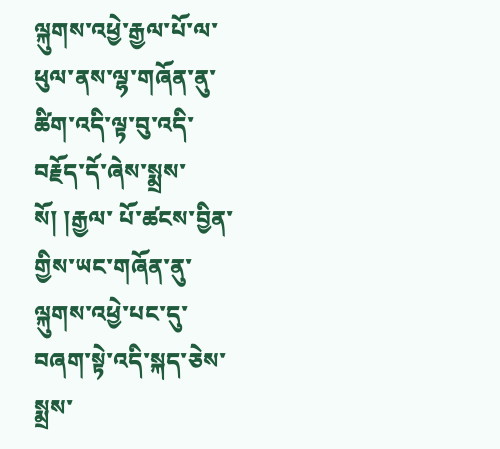ལྐུགས་འཕྱེ་རྒྱལ་པོ་ལ་ཕུལ་ནས་ལྷ་གཞོན་ནུ་ཚིག་འདི་ལྟ་བུ་འདི་བརྗོད་དོ་ཞེས་སྨྲས་སོ། །རྒྱལ་ པོ་ཚངས་བྱིན་གྱིས་ཡང་གཞོན་ནུ་ལྐུགས་འཕྱེ་པང་དུ་བཞག་སྟེ་འདི་སྐད་ཅེས་སྨྲས་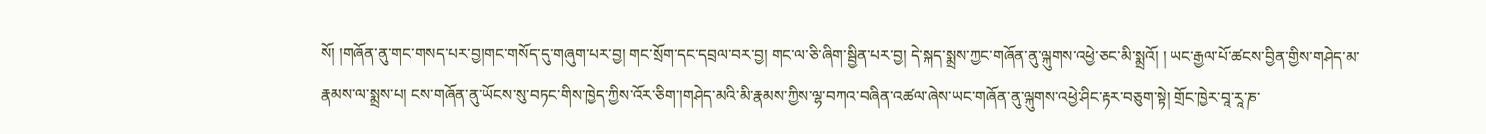སོ། །གཞོན་ནུ་གང་གསད་པར་བྱ།གང་གསོད་དུ་གཞུག་པར་བྱ། གང་སྲོག་དང་དབྲལ་བར་བྱ། གང་ལ་ཅི་ཞིག་སྦྱིན་པར་བྱ། དེ་སྐད་སྨྲས་ཀྱང་གཞོན་ནུ་ལྐུགས་འཕྱེ་ཅང་མི་སྨྲའོ། ། ཡང་རྒྱལ་པོ་ཚངས་བྱིན་གྱིས་གཤེད་མ་རྣམས་ལ་སྨྲས་པ། ངས་གཞོན་ནུ་ཡོངས་སུ་བཏང་གིས་ཁྱེད་ཀྱིས་འོར་ཅིག་།གཤེད་མའི་མི་རྣམས་ཀྱིས་ལྷ་བཀའ་བཞིན་འཚལ་ཞེས་ཡང་གཞོན་ནུ་ལྐུགས་འཕྱེ་ཤིང་རྟར་བཅུག་སྟེ། གྲོང་ཁྱེར་བཱ་རཱ་ཎ་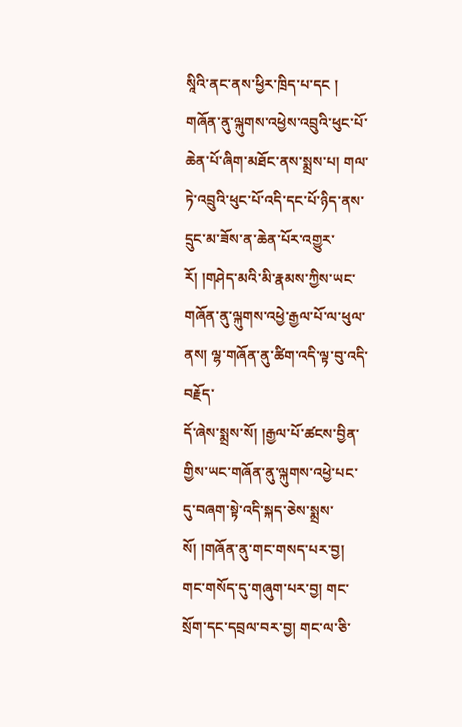སཱིའི་ནང་ནས་ཕྱིར་ཁྲིད་པ་དང ། གཞོན་ནུ་ལྐུགས་འཕྱེས་འབྲུའི་ཕུང་པོ་ཆེན་པོ་ཞིག་མཐོང་ནས་སྨྲས་པ། གལ་ཏེ་འབྲུའི་ཕུང་པོ་འདི་དང་པོ་ཉིད་ནས་དྲུང་མ་ཟོས་ན་ཆེན་པོར་འགྱུར་རོ། །གཤེད་མའི་མི་རྣམས་ཀྱིས་ཡང་གཞོན་ནུ་ལྐུགས་འཕྱེ་རྒྱལ་པོ་ལ་ཕུལ་ནས། ལྷ་གཞོན་ནུ་ཚིག་འདི་ལྟ་བུ་འདི་བརྗོད་
དོ་ཞེས་སྨྲས་སོ། །རྒྱལ་པོ་ཚངས་བྱིན་གྱིས་ཡང་གཞོན་ནུ་ལྐུགས་འཕྱེ་པང་དུ་བཞག་སྟེ་འདི་སྐད་ཅེས་སྨྲས་སོ། །གཞོན་ནུ་གང་གསད་པར་བྱ། གང་གསོད་དུ་གཞུག་པར་བྱ། གང་སྲོག་དང་དབྲལ་བར་བྱ། གང་ལ་ཅི་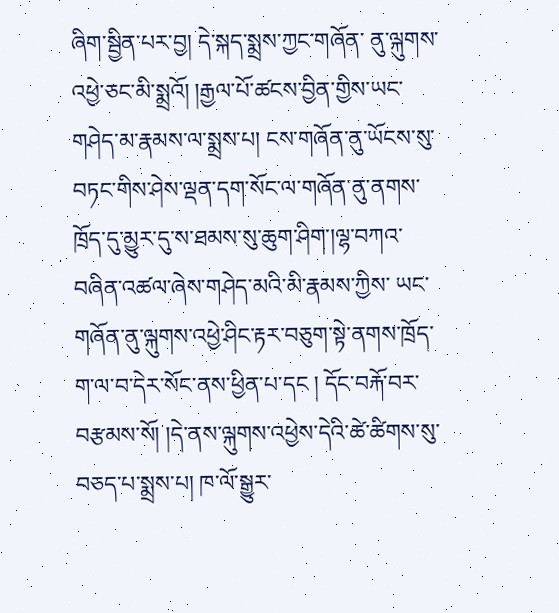ཞིག་སྦྱིན་པར་བྱ། དེ་སྐད་སྨྲས་ཀྱང་གཞོན་ ནུ་ལྐུགས་འཕྱེ་ཅང་མི་སྨྲའོ། །རྒྱལ་པོ་ཚངས་བྱིན་གྱིས་ཡང་གཤེད་མ་རྣམས་ལ་སྨྲས་པ། ངས་གཞོན་ནུ་ཡོངས་སུ་བཏང་གིས་ཤེས་ལྡན་དག་སོང་ལ་གཞོན་ནུ་ནགས་ཁྲོད་དུ་མྱུར་དུ་ས་ཐམས་སུ་ཆུག་ཤིག་།ལྷ་བཀའ་བཞིན་འཚལ་ཞེས་གཤེད་མའི་མི་རྣམས་ཀྱིས་ ཡང་གཞོན་ནུ་ལྐུགས་འཕྱེ་ཤིང་རྟར་བཅུག་སྟེ་ནགས་ཁྲོད་ག་ལ་བ་དེར་སོང་ནས་ཕྱིན་པ་དང ། དོང་བརྐོ་བར་བརྩམས་སོ། །དེ་ནས་ལྐུགས་འཕྱེས་དེའི་ཚེ་ཚིགས་སུ་བཅད་པ་སྨྲས་པ། ཁ་ལོ་སྒྱུར་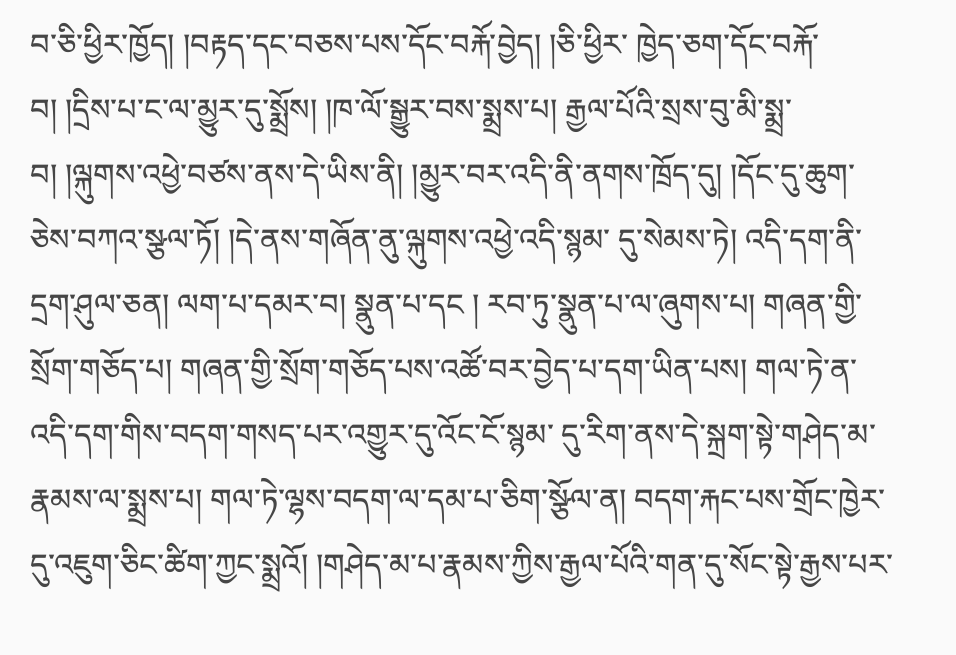བ་ཅི་ཕྱིར་ཁྱོད། །བརྟད་དང་བཅས་པས་དོང་བརྐོ་བྱེད། །ཅི་ཕྱིར་ ཁྱེད་ཅག་དོང་བརྐོ་བ། །དྲིས་པ་ང་ལ་མྱུར་དུ་སྨྲོས། །ཁ་ལོ་སྒྱུར་བས་སྨྲས་པ། རྒྱལ་པོའི་སྲས་བུ་མི་སྨྲ་བ། །ལྐུགས་འཕྱེ་བཙས་ནས་དེ་ཡིས་ནི། །མྱུར་བར་འདི་ནི་ནགས་ཁྲོད་དུ། །དོང་དུ་ཆུག་ཅེས་བཀའ་སྩལ་ཏོ། །དེ་ནས་གཞོན་ནུ་ལྐུགས་འཕྱེ་འདི་སྙམ་ དུ་སེམས་ཏེ། འདི་དག་ནི་དྲག་ཤུལ་ཅན། ལག་པ་དམར་བ། སྣུན་པ་དང ། རབ་ཏུ་སྣུན་པ་ལ་ཞུགས་པ། གཞན་གྱི་སྲོག་གཅོད་པ། གཞན་གྱི་སྲོག་གཅོད་པས་འཚོ་བར་བྱེད་པ་དག་ཡིན་པས། གལ་ཏེ་ན་འདི་དག་གིས་བདག་གསད་པར་འགྱུར་དུ་འོང་ངོ་སྙམ་ དུ་རིག་ནས་དེ་སྐྲག་སྟེ་གཤེད་མ་རྣམས་ལ་སྨྲས་པ། གལ་ཏེ་ལྷས་བདག་ལ་དམ་པ་ཅིག་སྩོལ་ན། བདག་རྐང་པས་གྲོང་ཁྱེར་དུ་འཇུག་ཅིང་ཚིག་ཀྱང་སྨྲའོ། །གཤེད་མ་པ་རྣམས་ཀྱིས་རྒྱལ་པོའི་གན་དུ་སོང་སྟེ་རྒྱས་པར་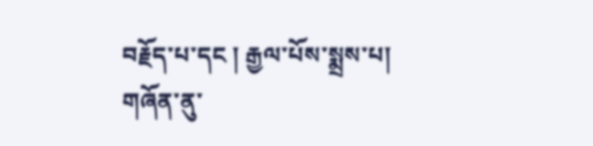བརྗོད་པ་དང ། རྒྱལ་པོས་སྨྲས་པ། གཞོན་ནུ་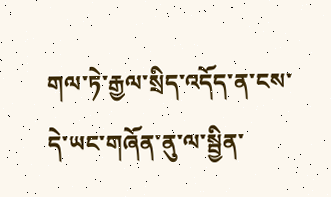གལ་ཏེ་རྒྱལ་སྲིད་འདོད་ན་ངས་དེ་ཡང་གཞོན་ནུ་ལ་སྦྱིན་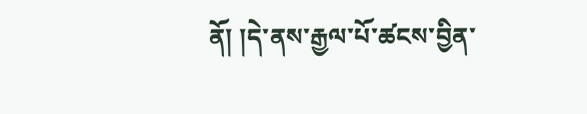ནོ། །དེ་ནས་རྒྱལ་པོ་ཚངས་བྱིན་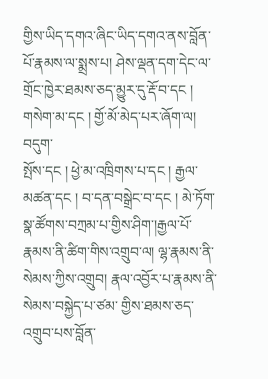གྱིས་ཡིད་དགའ་ཞིང་ཡིད་དགའ་ནས་བློན་པོ་རྣམས་ལ་སྨྲས་པ། ཤེས་ལྡན་དག་དེང་ལ་གྲོང་ཁྱེར་ཐམས་ཅད་མྱུར་དུ་རྡོ་བ་དང ། གསེག་མ་དང ། གྱོ་མོ་མེད་པར་ཞོག་ལ། བདུག་
སྤོས་དང ། ཕྱེ་མ་འཁྲིགས་པ་དང ། རྒྱལ་མཚན་དང ། བ་དན་བསྒྲེང་བ་དང ། མེ་ཏོག་སྣ་ཚོགས་བཀྲམ་པ་གྱིས་ཤིག་།རྒྱལ་པོ་རྣམས་ནི་ཚིག་གིས་འགྲུབ་ལ། ལྷ་རྣམས་ནི་སེམས་ཀྱིས་འགྲུབ། རྣལ་འབྱོར་པ་རྣམས་ནི་སེམས་བསྐྱེད་པ་ཙམ་ གྱིས་ཐམས་ཅད་འགྲུབ་པས་བློན་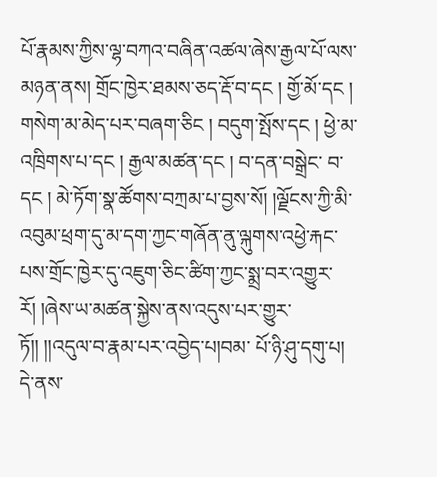པོ་རྣམས་ཀྱིས་ལྷ་བཀའ་བཞིན་འཚལ་ཞེས་རྒྱལ་པོ་ལས་མཉན་ནས། གྲོང་ཁྱེར་ཐམས་ཅད་རྡོ་བ་དང ། གྱོ་མོ་དང ། གསེག་མ་མེད་པར་བཞག་ཅིང ། བདུག་སྤོས་དང ། ཕྱེ་མ་འཁྲིགས་པ་དང ། རྒྱལ་མཚན་དང ། བ་དན་བསྒྲེང་ བ་དང ། མེ་ཏོག་སྣ་ཚོགས་བཀྲམ་པ་བྱས་སོ། །ལྗོངས་ཀྱི་མི་འབུམ་ཕྲག་དུ་མ་དག་ཀྱང་གཞོན་ནུ་ལྐུགས་འཕྱེ་རྐང་པས་གྲོང་ཁྱེར་དུ་འཇུག་ཅིང་ཚིག་ཀྱང་སྨྲ་བར་འགྱུར་རོ། །ཞེས་ཡ་མཚན་སྐྱེས་ནས་འདུས་པར་གྱུར་ཏོ།། །།འདུལ་བ་རྣམ་པར་འབྱེད་པ།བམ་ པོ་ཉི་ཤུ་དགུ་པ། དེ་ནས་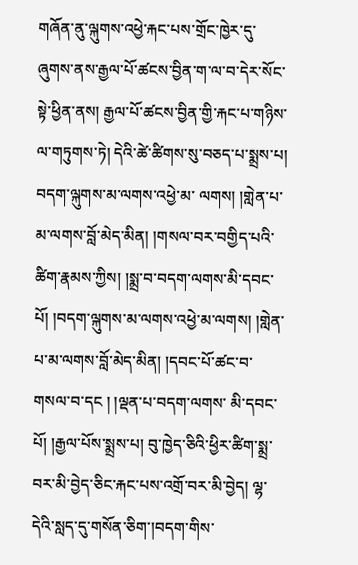གཞོན་ནུ་ལྐུགས་འཕྱེ་རྐང་པས་གྲོང་ཁྱེར་དུ་ཞུགས་ནས་རྒྱལ་པོ་ཚངས་བྱིན་ག་ལ་བ་དེར་སོང་སྟེ་ཕྱིན་ནས། རྒྱལ་པོ་ཚངས་བྱིན་གྱི་རྐང་པ་གཉིས་ལ་གཏུགས་ཏེ། དེའི་ཚེ་ཚིགས་སུ་བཅད་པ་སྨྲས་པ། བདག་ལྐུགས་མ་ལགས་འཕྱེ་མ་ ལགས། །གླེན་པ་མ་ལགས་བློ་མེད་མིན། །གསལ་བར་བགྱིད་པའི་ཚིག་རྣམས་ཀྱིས། །སྨྲ་བ་བདག་ལགས་མི་དབང་པོ། །བདག་ལྐུགས་མ་ལགས་འཕྱེ་མ་ལགས། །གླེན་པ་མ་ལགས་བློ་མེད་མིན། །དབང་པོ་ཚང་བ་གསལ་བ་དང ། །ལྡན་པ་བདག་ལགས་ མི་དབང་པོ། །རྒྱལ་པོས་སྨྲས་པ། བུ་ཁྱེད་ཅིའི་ཕྱིར་ཚིག་སྨྲ་བར་མི་བྱེད་ཅིང་རྐང་པས་འགྲོ་བར་མི་བྱེད། ལྷ་དེའི་སླད་དུ་གསོན་ཅིག་།བདག་གིས་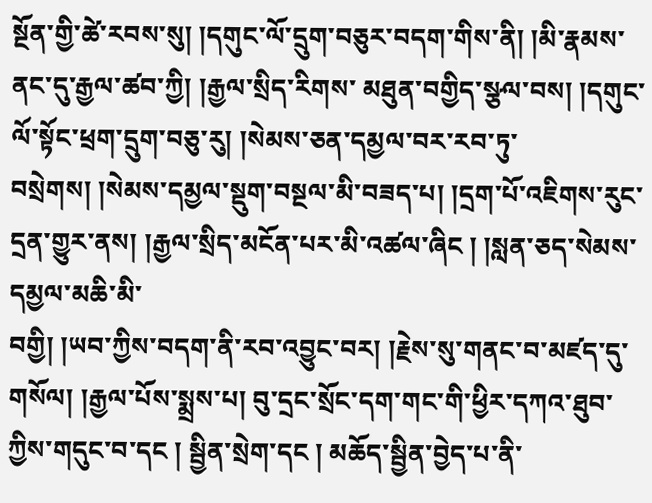སྔོན་གྱི་ཚེ་རབས་སུ། །དགུང་ལོ་དྲུག་བཅུར་བདག་གིས་ནི། །མི་རྣམས་ནང་དུ་རྒྱལ་ཚབ་ཀྱི། །རྒྱལ་སྲིད་རིགས་ མཐུན་བགྱིད་སྩལ་བས། །དགུང་ལོ་སྟོང་ཕྲག་དྲུག་བཅུ་རུ། །སེམས་ཅན་དམྱལ་བར་རབ་ཏུ་བསྲེགས། །སེམས་དམྱལ་སྡུག་བསྔལ་མི་བཟད་པ། །དྲག་པོ་འཇིགས་རུང་དྲན་གྱུར་ནས། །རྒྱལ་སྲིད་མངོན་པར་མི་འཚལ་ཞིང ། །སླན་ཅད་སེམས་དམྱལ་མཆི་མི་
བགྱི། །ཡབ་ཀྱིས་བདག་ནི་རབ་འབྱུང་བར། །རྗེས་སུ་གནང་བ་མཛད་དུ་གསོལ། །རྒྱལ་པོས་སྨྲས་པ། བུ་དྲང་སྲོང་དག་གང་གི་ཕྱིར་དཀའ་ཐུབ་ཀྱིས་གདུང་བ་དང ། སྦྱིན་སྲེག་དང ། མཆོད་སྦྱིན་བྱེད་པ་ནི་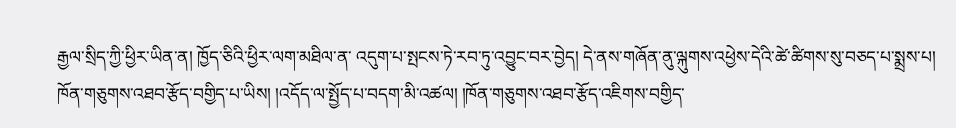རྒྱལ་སྲིད་ཀྱི་ཕྱིར་ཡིན་ན། ཁྱོད་ཅིའི་ཕྱིར་ལག་མཐིལ་ན་ འདུག་པ་སྤངས་ཏེ་རབ་ཏུ་འབྱུང་བར་བྱེད། དེ་ནས་གཞོན་ནུ་ལྐུགས་འཕྱེས་དེའི་ཚེ་ཚིགས་སུ་བཅད་པ་སྨྲས་པ། ཁོན་གཅུགས་འཐབ་རྩོད་བགྱིད་པ་ཡིས། །འདོད་ལ་སྤྱོད་པ་བདག་མི་འཚལ། །ཁོན་གཅུགས་འཐབ་རྩོད་འཇིགས་བགྱིད་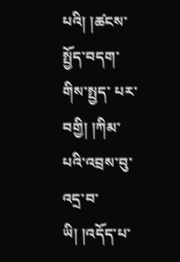པའི། །ཚངས་སྤྱོད་བདག་གིས་སྤྱད་ པར་བགྱི། །ཀིམ་པའི་འབྲས་བུ་འདྲ་བ་ཡི། །འདོད་པ་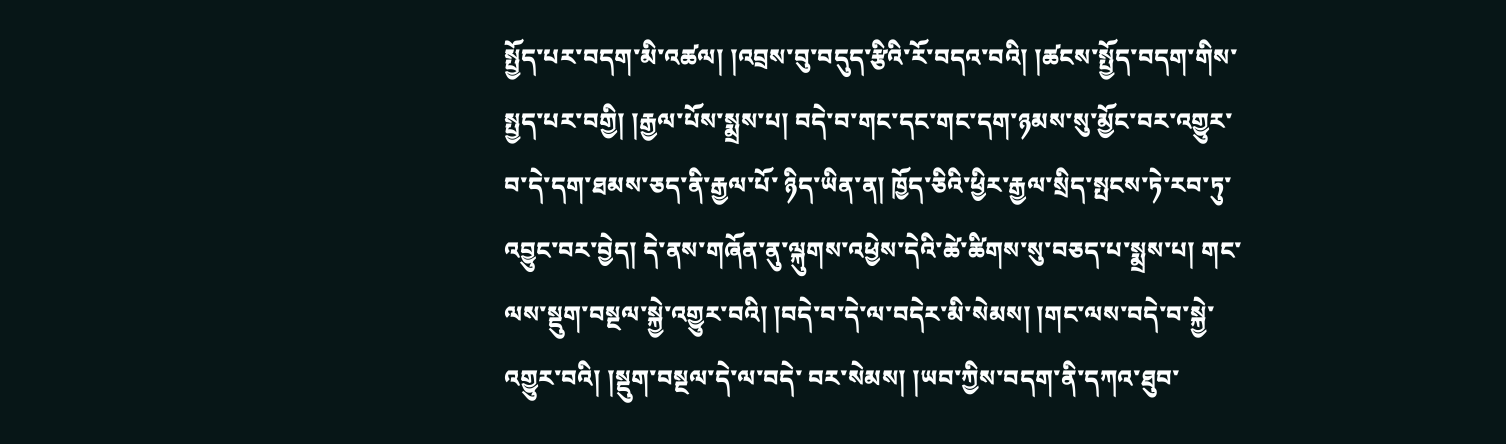སྤྱོད་པར་བདག་མི་འཚལ། །འབྲས་བུ་བདུད་རྩིའི་རོ་བདའ་བའི། །ཚངས་སྤྱོད་བདག་གིས་སྤྱད་པར་བགྱི། །རྒྱལ་པོས་སྨྲས་པ། བདེ་བ་གང་དང་གང་དག་ཉམས་སུ་མྱོང་བར་འགྱུར་བ་དེ་དག་ཐམས་ཅད་ནི་རྒྱལ་པོ་ ཉིད་ཡིན་ན། ཁྱོད་ཅིའི་ཕྱིར་རྒྱལ་སྲིད་སྤངས་ཏེ་རབ་ཏུ་འབྱུང་བར་བྱེད། དེ་ནས་གཞོན་ནུ་ལྐུགས་འཕྱེས་དེའི་ཚེ་ཚིགས་སུ་བཅད་པ་སྨྲས་པ། གང་ལས་སྡུག་བསྔལ་སྐྱེ་འགྱུར་བའི། །བདེ་བ་དེ་ལ་བདེར་མི་སེམས། །གང་ལས་བདེ་བ་སྐྱེ་འགྱུར་བའི། །སྡུག་བསྔལ་དེ་ལ་བདེ་ བར་སེམས། །ཡབ་ཀྱིས་བདག་ནི་དཀའ་ཐུབ་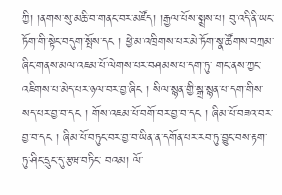ཀྱི། །ནགས་སུ་མཆི་བ་གནང་བར་མཛོད། །རྒྱལ་པོས་སྨྲས་པ། བུ་འདི་ནི་ཡང་ཏོག་གི་སྟེང་བདུག་སྤོས་དང ། ཕྱེ་མ་འཁྲིགས་པར་མེ་ཏོག་སྣ་ཚོགས་བཀྲམ་ཞིང་གནས་མལ་འཇམ་པོ་ལེགས་པར་བཤམས་པ་དག་ཏུ་ གང་ནས་ཀྱང་འཇིགས་པ་མེད་པར་ཉལ་བར་བྱ་ཞིང ། སིལ་སྙན་གྱི་སྒྲ་སྙན་པ་དག་གིས་སད་པར་བྱ་བ་དང ། གོས་འཇམ་པོ་བགོ་བར་བྱ་བ་དང ། ཞིམ་པོ་བཟའ་བར་བྱ་བ་དང ། ཞིམ་པོ་བཏུང་བར་བྱ་བ་ཡིན་ན་དགོན་པར་རབ་ཏུ་བྱུང་བས་རྟག་ཏུ་ཤིང་དྲུང་དུ་རྩཝ་བཏིང་ བའམ། ལོ་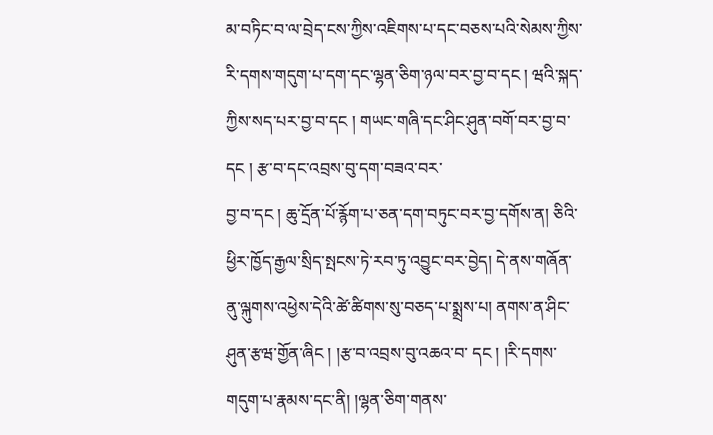མ་བཏིང་བ་ལ་བྲེད་ངས་ཀྱིས་འཇིགས་པ་དང་བཅས་པའི་སེམས་ཀྱིས་རི་དགས་གདུག་པ་དག་དང་ལྷན་ཅིག་ཉལ་བར་བྱ་བ་དང ། ཝའི་སྐད་ཀྱིས་སད་པར་བྱ་བ་དང ། གཡང་གཞི་དང་ཤིང་ཤུན་བགོ་བར་བྱ་བ་དང ། རྩ་བ་དང་འབྲས་བུ་དག་བཟའ་བར་
བྱ་བ་དང ། ཆུ་དྲོན་པོ་རྙོག་པ་ཅན་དག་བཏུང་བར་བྱ་དགོས་ན། ཅིའི་ཕྱིར་ཁྱོད་རྒྱལ་སྲིད་སྤངས་ཏེ་རབ་ཏུ་འབྱུང་བར་བྱེད། དེ་ནས་གཞོན་ནུ་ལྐུགས་འཕྱེས་དེའི་ཚེ་ཚིགས་སུ་བཅད་པ་སྨྲས་པ། ནགས་ན་ཤིང་ཤུན་རྩཝ་གྱོན་ཞིང ། །རྩ་བ་འབྲས་བུ་འཆའ་བ་ དང ། །རི་དགས་གདུག་པ་རྣམས་དང་ནི། །ལྷན་ཅིག་གནས་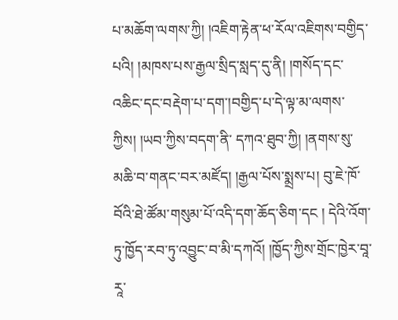པ་མཆོག་ལགས་ཀྱི། །འཇིག་རྟེན་ཕ་རོལ་འཇིགས་བགྱིད་པའི། །མཁས་པས་རྒྱལ་སྲིད་སླད་དུ་ནི། །གསོད་དང་འཆིང་དང་བརྡེག་པ་དག་།བགྱིད་པ་དེ་ལྟ་མ་ལགས་ཀྱིས། །ཡབ་ཀྱིས་བདག་ནི་ དཀའ་ཐུབ་ཀྱི། །ནགས་སུ་མཆི་བ་གནང་བར་མཛོད། །རྒྱལ་པོས་སྨྲས་པ། བུ་ཇེ་ཁོ་བོའི་ཐེ་ཚོམ་གསུམ་པོ་འདི་དག་ཆོད་ཅིག་དང ། དེའི་འོག་ཏུ་ཁྱོད་རབ་ཏུ་འབྱུང་བ་མི་དཀའོ། །ཁྱོད་ཀྱིས་གྲོང་ཁྱེར་བཱ་རཱ་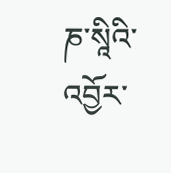ཎ་སཱིའི་འབྱོར་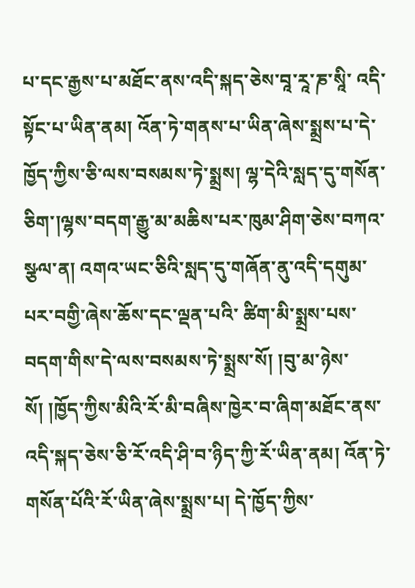པ་དང་རྒྱས་པ་མཐོང་ནས་འདི་སྐད་ཅེས་བཱ་རཱ་ཎ་སཱི་ འདི་སྟོང་པ་ཡིན་ནམ། འོན་ཏེ་གནས་པ་ཡིན་ཞེས་སྨྲས་པ་དེ་ཁྱོད་ཀྱིས་ཅི་ལས་བསམས་ཏེ་སྨྲས། ལྷ་དེའི་སླད་དུ་གསོན་ཅིག་།ལྷས་བདག་རྒྱུ་མ་མཆིས་པར་ཁུམ་ཤིག་ཅེས་བཀའ་སྩལ་ན། འགའ་ཡང་ཅིའི་སླད་དུ་གཞོན་ནུ་འདི་དགུམ་པར་བགྱི་ཞེས་ཆོས་དང་ལྡན་པའི་ ཚིག་མི་སྨྲས་པས་བདག་གིས་དེ་ལས་བསམས་ཏེ་སྨྲས་སོ། །བུ་མ་ཉེས་སོ། །ཁྱོད་ཀྱིས་མིའི་རོ་མི་བཞིས་ཁྱེར་བ་ཞིག་མཐོང་ནས་འདི་སྐད་ཅེས་ཅི་རོ་འདི་ཤི་བ་ཉིད་ཀྱི་རོ་ཡིན་ནམ། འོན་ཏེ་གསོན་པོའི་རོ་ཡིན་ཞེས་སྨྲས་པ། དེ་ཁྱོད་ཀྱིས་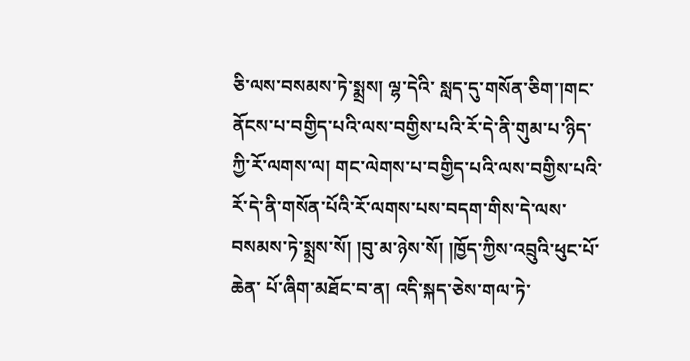ཅི་ལས་བསམས་ཏེ་སྨྲས། ལྷ་དེའི་ སླད་དུ་གསོན་ཅིག་།གང་ནོངས་པ་བགྱིད་པའི་ལས་བགྱིས་པའི་རོ་དེ་ནི་གུམ་པ་ཉིད་ཀྱི་རོ་ལགས་ལ། གང་ལེགས་པ་བགྱིད་པའི་ལས་བགྱིས་པའི་རོ་དེ་ནི་གསོན་པོའི་རོ་ལགས་པས་བདག་གིས་དེ་ལས་བསམས་ཏེ་སྨྲས་སོ། །བུ་མ་ཉེས་སོ། །ཁྱོད་ཀྱིས་འབྲུའི་ཕུང་པོ་ཆེན་ པོ་ཞིག་མཐོང་བ་ན། འདི་སྐད་ཅེས་གལ་ཏེ་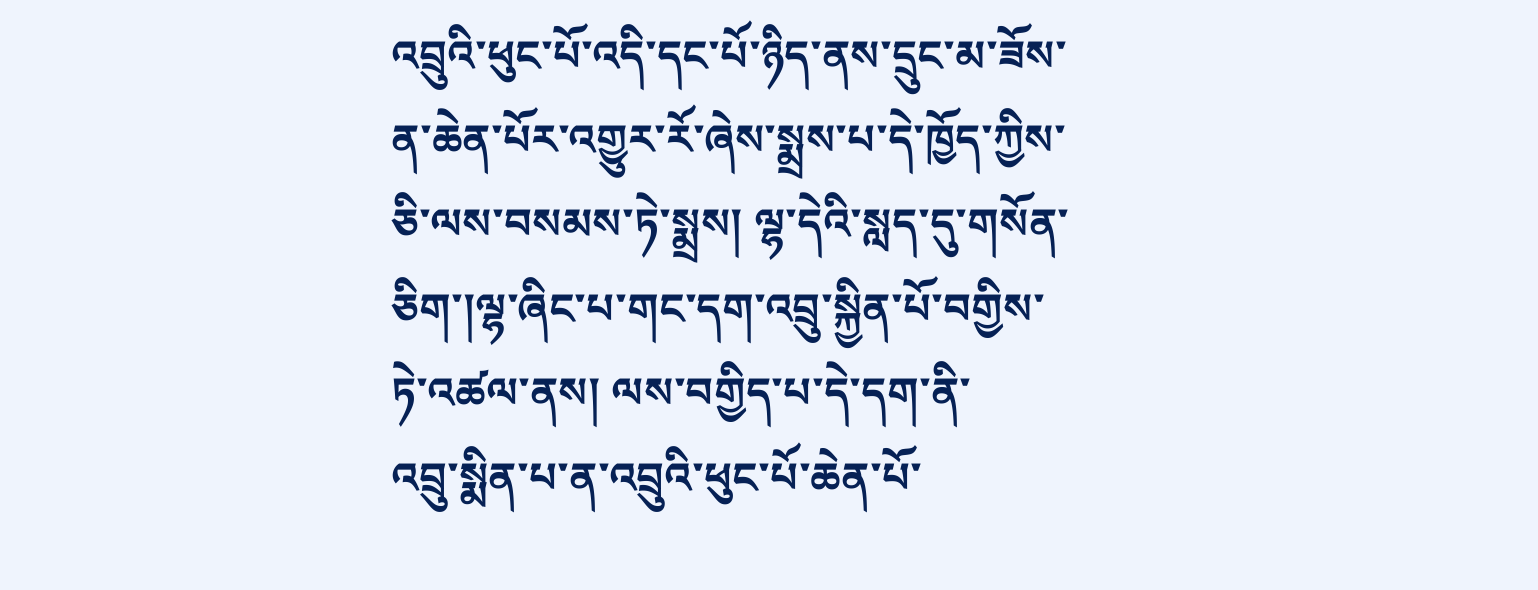འབྲུའི་ཕུང་པོ་འདི་དང་པོ་ཉིད་ནས་དྲུང་མ་ཟོས་ན་ཆེན་པོར་འགྱུར་རོ་ཞེས་སྨྲས་པ་དེ་ཁྱོད་ཀྱིས་ཅི་ལས་བསམས་ཏེ་སྨྲས། ལྷ་དེའི་སླད་དུ་གསོན་ཅིག་།ལྷ་ཞིང་པ་གང་དག་འབྲུ་སྐྱིན་པོ་བགྱིས་ཏེ་འཚལ་ནས། ལས་བགྱིད་པ་དེ་དག་ནི་
འབྲུ་སྨིན་པ་ན་འབྲུའི་ཕུང་པོ་ཆེན་པོ་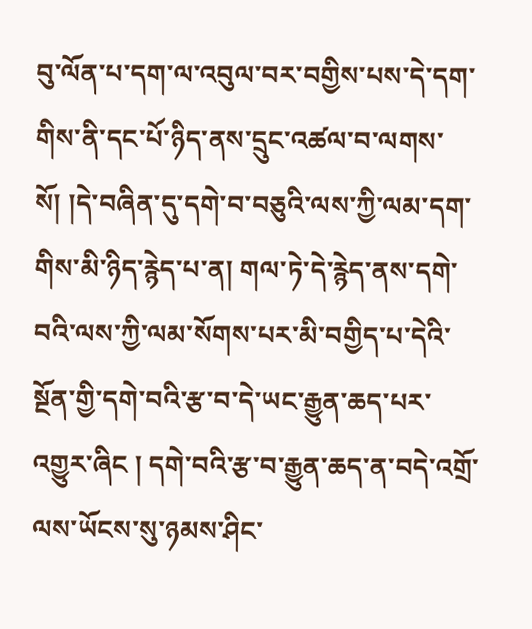བུ་ལོན་པ་དག་ལ་འབུལ་བར་བགྱིས་པས་དེ་དག་གིས་ནི་དང་པོ་ཉིད་ནས་དྲུང་འཚལ་བ་ལགས་སོ། །དེ་བཞིན་དུ་དགེ་བ་བཅུའི་ལས་ཀྱི་ལམ་དག་གིས་མི་ཉིད་རྙེད་པ་ན། གལ་ཏེ་དེ་རྙེད་ནས་དགེ་བའི་ལས་ཀྱི་ལམ་སོགས་པར་མི་བགྱིད་པ་དེའི་ སྔོན་གྱི་དགེ་བའི་རྩ་བ་དེ་ཡང་རྒྱུན་ཆད་པར་འགྱུར་ཞིང ། དགེ་བའི་རྩ་བ་རྒྱུན་ཆད་ན་བདེ་འགྲོ་ལས་ཡོངས་སུ་ཉམས་ཤིང་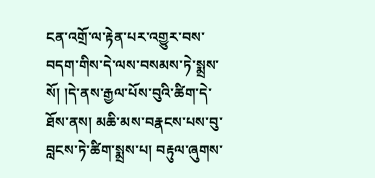ངན་འགྲོ་ལ་རྟེན་པར་འགྱུར་བས་བདག་གིས་དེ་ལས་བསམས་ཏེ་སྨྲས་སོ། །དེ་ནས་རྒྱལ་པོས་བུའི་ཚིག་དེ་ཐོས་ནས། མཆི་མས་བརྣངས་པས་བུ་ བླངས་ཏེ་ཚིག་སྨྲས་པ། བརྟུལ་ཞུགས་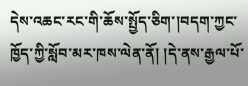དེས་འཆང་རང་གི་ཆོས་སྤྱོད་ཅིག་།བདག་ཀྱང་ཁྱོད་ཀྱི་སློབ་མར་ཁས་ལེན་ནོ། །དེ་ནས་རྒྱལ་པོ་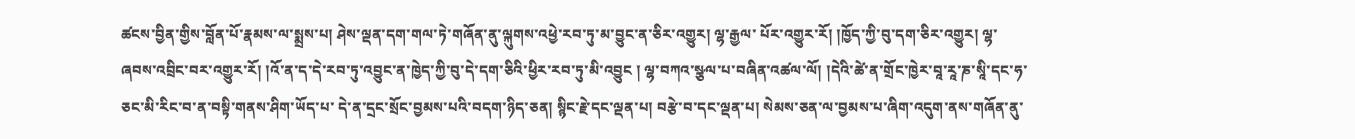ཚངས་བྱིན་གྱིས་བློན་པོ་རྣམས་ལ་སྨྲས་པ། ཤེས་ལྡན་དག་གལ་ཏེ་གཞོན་ནུ་ལྐུགས་འཕྱེ་རབ་ཏུ་མ་བྱུང་ན་ཅིར་འགྱུར། ལྷ་རྒྱལ་ པོར་འགྱུར་རོ། །ཁྱོད་ཀྱི་བུ་དག་ཅིར་འགྱུར། ལྷ་ཞབས་འབྲིང་བར་འགྱུར་རོ། །འོ་ན་ད་དེ་རབ་ཏུ་འབྱུང་ན་ཁྱེད་ཀྱི་བུ་དེ་དག་ཅིའི་ཕྱིར་རབ་ཏུ་མི་འབྱུང ། ལྷ་བཀའ་སྩལ་པ་བཞིན་འཚལ་ལོ། །དེའི་ཚེ་ན་གྲོང་ཁྱེར་བཱ་རཱ་ཎ་སཱི་དང་ཧ་ཅང་མི་རིང་བ་ན་བསྟི་གནས་ཤིག་ཡོད་པ་ དེ་ན་དྲང་སྲོང་བྱམས་པའི་བདག་ཉིད་ཅན། སྙིང་རྗེ་དང་ལྡན་པ། བརྩེ་བ་དང་ལྡན་པ། སེམས་ཅན་ལ་བྱམས་པ་ཞིག་འདུག་ནས་གཞོན་ནུ་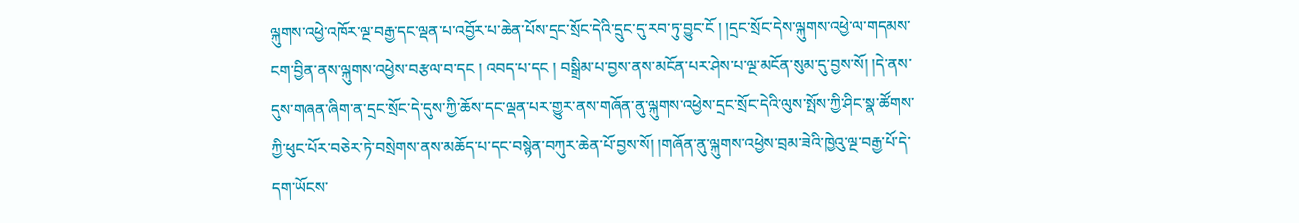ལྐུགས་འཕྱེ་འཁོར་ལྔ་བརྒྱ་དང་ལྡན་པ་འབྱོར་པ་ཆེན་པོས་དྲང་སྲོང་དེའི་དྲུང་དུ་རབ་ཏུ་བྱུང་ངོ ། །དྲང་སྲོང་དེས་ལྐུགས་འཕྱེ་ལ་གདམས་ ངག་བྱིན་ནས་ལྐུགས་འཕྱེས་བརྩལ་བ་དང ། འབད་པ་དང ། བསྒྲིམ་པ་བྱས་ནས་མངོན་པར་ཤེས་པ་ལྔ་མངོན་སུམ་དུ་བྱས་སོ། །དེ་ནས་དུས་གཞན་ཞིག་ན་དྲང་སྲོང་དེ་དུས་ཀྱི་ཆོས་དང་ལྡན་པར་གྱུར་ནས་གཞོན་ནུ་ལྐུགས་འཕྱེས་དྲང་སྲོང་དེའི་ལུས་སྤོས་ཀྱི་ཤིང་སྣ་ཚོགས་ ཀྱི་ཕུང་པོར་བཅེར་ཏེ་བསྲེགས་ནས་མཆོད་པ་དང་བསྙེན་བཀུར་ཆེན་པོ་བྱས་སོ། །གཞོན་ནུ་ལྐུགས་འཕྱེས་བྲམ་ཟེའི་ཁྱེའུ་ལྔ་བརྒྱ་པོ་དེ་དག་ཡོངས་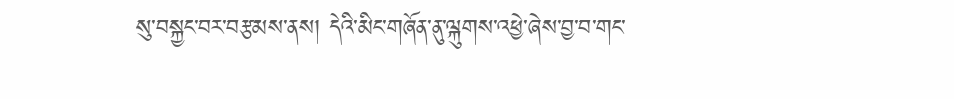སུ་བསྐྱང་བར་བརྩམས་ནས། དེའི་མིང་གཞོན་ནུ་ལྐུགས་འཕྱེ་ཞེས་བྱ་བ་གང་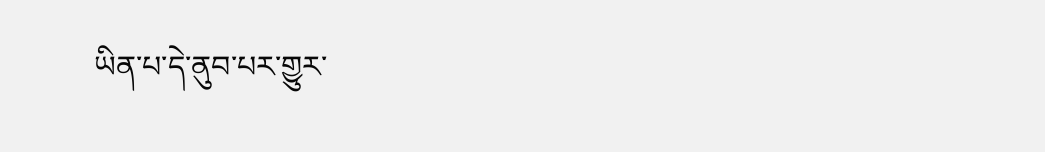ཡིན་པ་དེ་ནུབ་པར་གྱུར་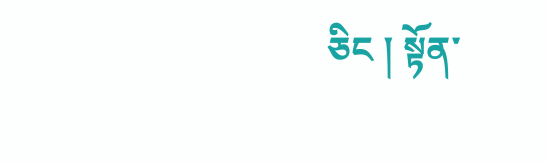ཅིང ། སྟོན་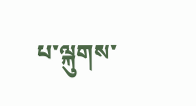པ་ལྐུགས་